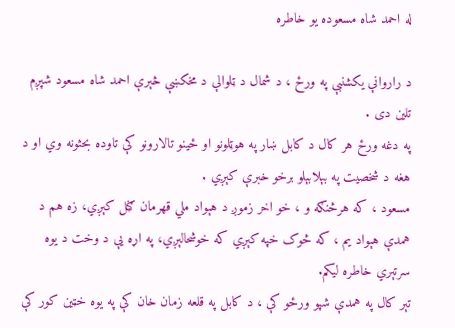له احمد شاه مسعوده يو خاطره

د راروانې يکشنبې په ورځ ، د شمال د ټلوالې د مخکښې څېرې احمد شاه مسعود شپږم تلين دى .
په دغه ورځ هر کال د کابل ښار په هوټلونو او ځينو تالارونو کې تاوده بحثونه وي او د هغه د شخصيت په بېلابېلو برخو خبرې کېږي .
مسعود ، که هرڅنګه و ، خو اخر زموږ د هېواد ملي قهرمان ګڼل کېږي، زه هم د همدې هېواد يم ، که څوک خپه کېږي که خوشحالېږي، په اړه يې د وخت د يوه سرتېري خاطره ليکم.
تېر کال په همدې شپو ورځو کې ، د کابل په قلعه زمان خان کې په يوه خټين کور کې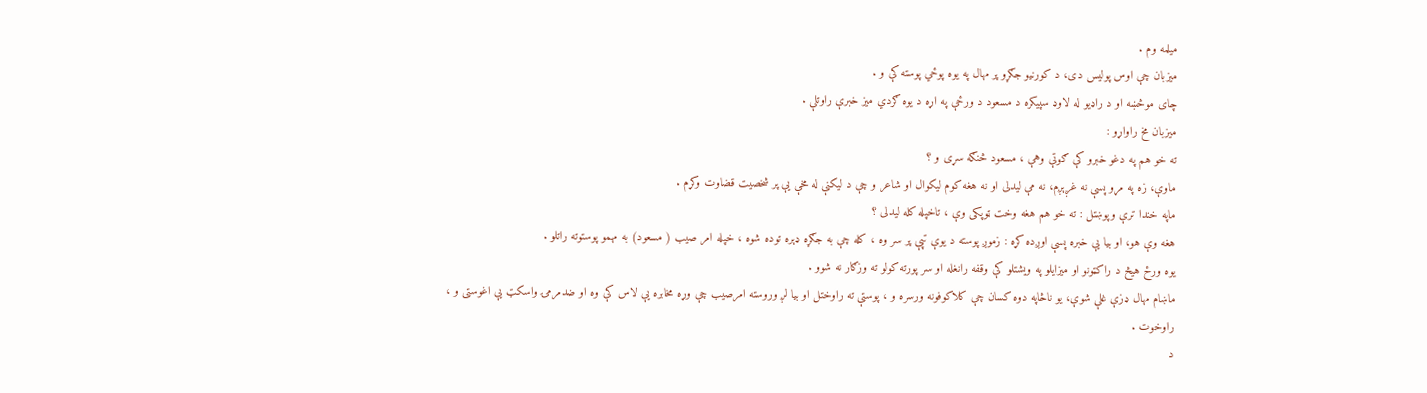ميلمه وم .
ميزبان چې اوس پوليس دى، د کورنيو جګړو پر مهال په يوه پوځي پوسته کې و .
چاى موڅښه او د راډيو له لاوډ سپيکره د مسعود د ورځې په اړه د يوه ګردي ميز خبرې راوتلې .
ميزبان مخ راواړو :
ته خو هم په دغو خبرو کې ګوتې وهې ، مسعود څنګه سړى و ؟
ماوې، زه په مړو پسې نه غږېږم، نه مې ليدلى او نه هغه کوم ليکوال او شاعر و چې د ليکنې له مخې يې پر شخصيت قضاوت وکړم .
ماپه خندا ترې وپوښتل : ته خو هم هغه وخت ټوپکى وې ، تاخپله کله ليدلى ؟
هغه وې هو، او بيا يې خبره پسې اوږده کړه : زموږ پوسته د يوې تپې پر سر وه ، کله چې به جګړه ډېره توده شوه ، خپله امر صيب ( مسعود) به مهمو پوستوته راتلو .
يوه ورځ هيڅ د راکټونو او ميزايلو په ويشتلو کې وقفه رانغله او سر پورته کولو ته وزګار نه شوو .
ماښام مهال ډزې غلې شوې، يو ناڅاپه دوه کسان چې کلاکوفونه ورسره و ، پوستې ته راوختل او بيا لږ وروسته امرصيب چې وړه مخابره يې لاس کې وه او ضدمرمۍ واسکټ يې اغوستى و ، راوخوت .
د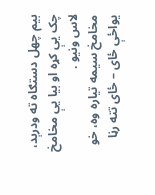بيم چهل دستګاه ته ودرېد، چک يې کړه او بيا يې مخامخ لاس ونيو .
مخامخ سيمه تياره وه، خو يواځې ځاى – ځاى تته رڼا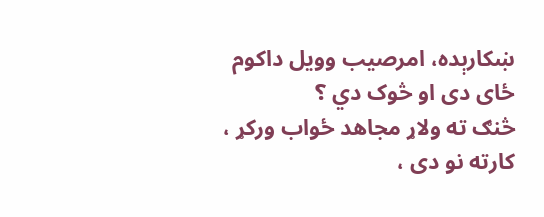ښکارېده، امرصيب وويل داکوم ځاى دى او څوک دي ؟
څنګ ته ولاړ مجاهد ځواب ورکړ ، کارته نو دى ،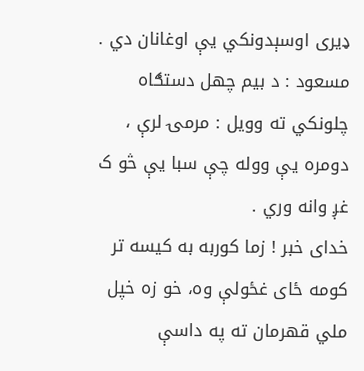ډيرى اوسېدونکي يې اوغانان دي .
مسعود : د بيم چهل دستګاه چلونکي ته وويل : مرمۍ لرې ، دومره يې ووله چې سبا يې څو ک غږ وانه وري .
خداى خبر ! زما کوربه به کيسه تر کومه ځاى غځولې وه، خو زه خپل ملي قهرمان ته په داسې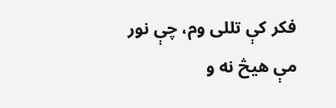فکر کې تللى وم، چې نور مې هيڅ نه و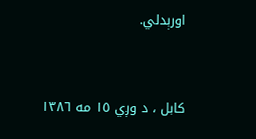اورېدلي.


کابل ، د وږي ١٥ مه ١٣٨٦